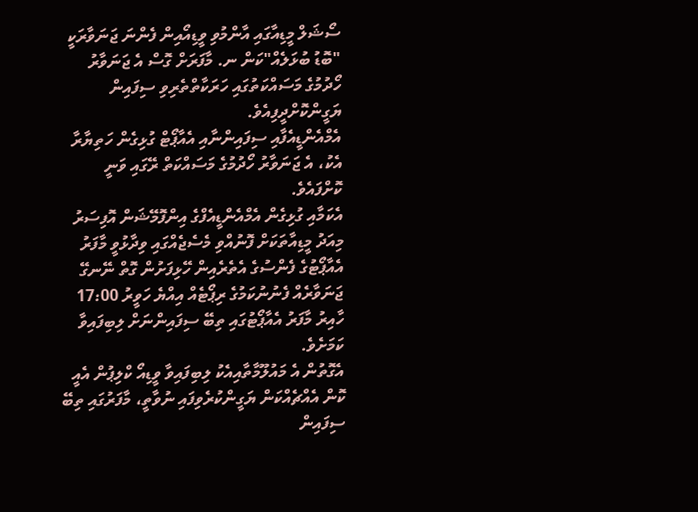ސޯޝަލް މީޑިއާގައި އާންމުވި ވީޑިއޯއިން ފެންނަ ޖަނަވާރަކީ "ބޮޑު ބުޅަލެއް"ކަން ނ. މާފަރަށް ގޮސް އެ ޖަނަވާރު ހޯދުމުގެ މަސައްކަތުގައި ހަރަކާތްތެރިވި ސިފައިން ޔަގީންކޮށްދީފިއެވެ.
އެމްއެންޑީއެފާއި ސިފައިންނާއި އެއާޕޯޓް ގުޅިގެން ހަތިޔާރާ އެކު، އެ ޖަނަވާރު ހޯދުމުގެ މަސައްކަތް ރޭގައި ވަނީ ކޮށްފައެވެ.
އެކަމާއި ގުޅިގެން އެމްއެންޑީއެފްގެ އިންފޮމޭޝަން އޮފިސަރު މިއަދު މީޑިއާތަކަށް ފޮނުއްވި މެސެޖެއްގައި ވިދާޅުވީ މާފަރު އެއާޕޯޓުގެ ފެންސުގެ އެތެރެއިން ހޭޅިފަށުން ގޮތް ނޭނގޭ ޖަނަވާރެއް ފެނުނުކަމުގެ ރިޕޯޓެއް އިއްޔެ ހަވީރު 17:00 ހާއިރު މާފަރު އެއާޕޯޓުގައި ތިބޭ ސިފައިންނަށް ލިބިފައިވާ ކަމަށެވެ.
އެގޮތުން އެ މައުލޫމާތާއިއެކު ލިބިފައިވާ ވީޑިއޯ ކްލިޕުން އެއީ ކޮން އެއްޗެއްކަން ޔަގީންކުރެވިފައި ނުވާތީ، މާފަރުގައި ތިބޭ ސިފައިން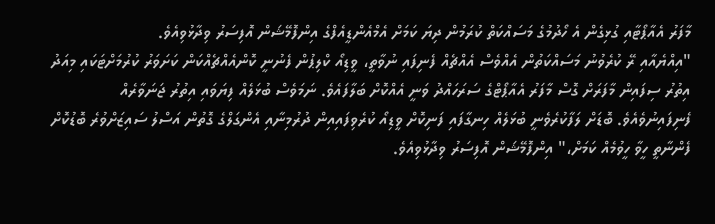މާފަރު އެއާޕޯޓާއި ގުޅިގެން އެ ހޯދުމުގެ މަސައްކަތް ކުރަމުން ދިޔަ ކަމަށް އެމްއެންޑީއެފްގެ އިންފޮމޭޝަން އޮފިސަރު ވިދާޅުވިއެވެ.
"އިއްޔެއާއި ރޭ ކުރެވުނު މަސައްކަތުން އެއްވެސް އެއްޗެއް ފެނިފައި ނުވާތީ، ވީޑިއޯ ކްލިޕުން ފެނުނީ ކޮންއެއްޗެއްކަން ކަށަވަރު ކުރުމަށްޓަކައި މިއަދު އިތުރު ސިފައިން މާފަރަށް ގޮސް މާފަރު އެއާޕޯޓްގެ ސަރަހައްދު ވަނީ އެއްކޮށް ބަލާފައެވެ. ނަމަވެސް ބުޅަލެއް ފިޔަވައި އިތުރު ޖަނަވާރެއް ފެނިފައިނުވެއެވެ. ބޮޑަށް ލަފާކުރެވެނީ ބުޅަލެއް ހިނގާފައި ފަނިކޮށް ވީޑިއޯ ކުރެވިފައިއިން ދުރުމިނާއި އެންގަލްގެ ގޮތުން އަސްލު ސައިޒަށްވުރެ ބޮޑުކޮށް ފެންނާތީ ހީވާ ހީވުމެއް ކަމަށް،" އިންފޮމޭޝަން އޮފިސަރު ވިދާޅުވިއެވެ.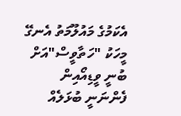އެކަމުގެ މައުލޫމަތު އެނގޭ މީހަކު "ހަތާވީސް"އަށް ބުނީ ވީޑިއޯއިން ފެންނަނީ ބުޅަލެއް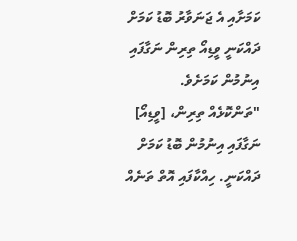ކަމަށާއި އެ ޖަނަވާރު ބޮޑު ކަމަށް ދައްކަނީ ވީޑިއޯ ތިރިން ނަގާފައި އިނުމުން ކަމަށެވެ.
"ތަންކޮޅެއް ތިރިން، [ވީޑިއޯ] ނަގާފައި އިނުމުން ބޮޑު ކަމަށް ދައްކަނީ. ހިއްކާފައި އޮތް ތަނެއް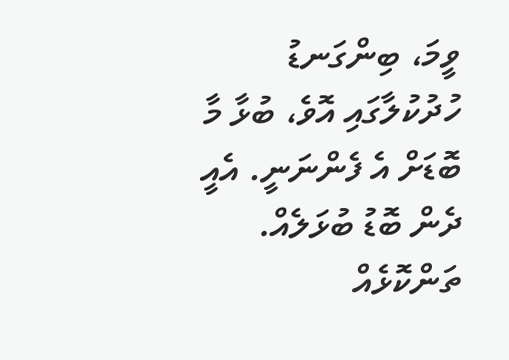ވީމަ، ބިންގަނޑު ހުދުކުލާގައި އޮވެ، ބުޅާ މާ ބޮޑަށް އެ ފެންނަނީ. އެއީ ދެން ބޮޑު ބުޅަލެއް. ތަންކޮޅެއް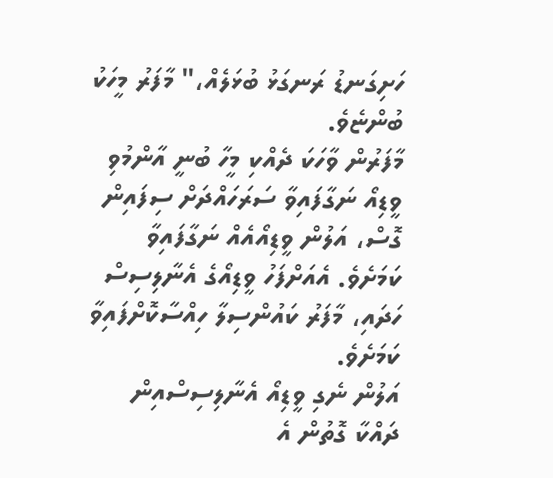ހަށިގަނޑު ރަނގަޅު ބުޅަލެއް،" މާފަރު މީހަކު ބުންޏެވެ.
މާފަރުން ވާހަކަ ދެއްކި މީހާ ބުނީ އާންމުވި ވީޑިއޯ ނަގާފައިވާ ސަރަހައްދަށް ސިފައިން ގޮސް، އަލުން ވީޑިއޯއެއް ނަގާފައިވާ ކަމަށެވެ. އެއަށްފަހު ވީޑިއޯގެ އެނާލިސިސް ހަދައި، މާފަރު ކައުންސިލާ ހިއްސާކޮށްފައިވާ ކަމަށެވެ.
އަލުން ނެގި ވީޑިއޯ އެނާލިސިސްއިން ދައްކާ ގޮތުން އެ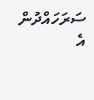ސަރަހައްދުން އެ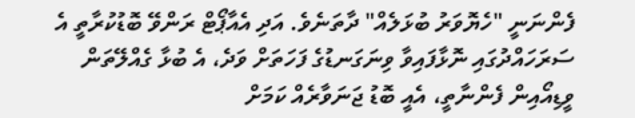ފެންނަނީ "ހެޔޮވަރު ބުޅަލެއް" ދާތަނެވެ. އަދި އެއާޕޯޓް ރަންވޭ ބޮޑުކުރާތީ އެ ސަރަހައްދުގައި ނޮޅާފައިވާ ވިނަގަނޑުގެ ފަހަތަށް ވަދެ، އެ ބުޅާ ގެއްލޭތަން ވީޑިއޯއިން ފެންނާތީ، އެއީ ބޮޑު ޖަނަވާރެއް ކަމަށް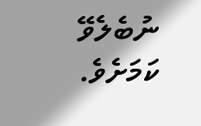ނުބެލެވޭ ކަމަށެވެ.